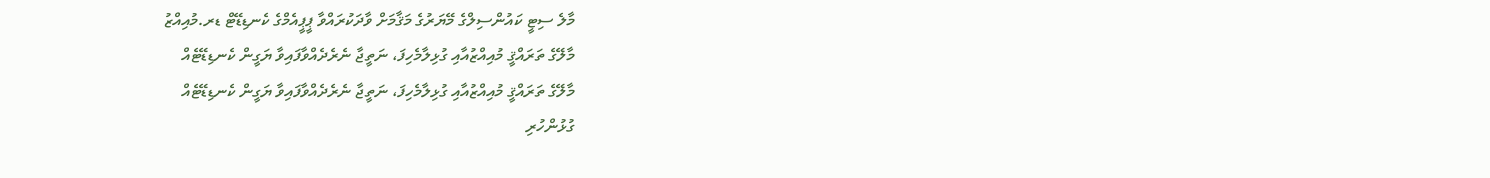މާލެ ސިޓީ ކައުންސިލްގެ މޭޔަރުގެ މަޤާމަށް ވާދަކުރައްވާ ޕީޕީއެމްގެ ކެނޑިޑޭޓް ޑރ.މުއިއްޒު
މާލޭގެ ތަރައްޤީ މުއިއްޒުއާއި ގުޅިލާމެހިފަ، ނަތީޖާ ނެރެދެއްވާފައިވާ ޔަގީން ކެނޑިޑޭޓެއް
މާލޭގެ ތަރައްޤީ މުއިއްޒުއާއި ގުޅިލާމެހިފަ، ނަތީޖާ ނެރެދެއްވާފައިވާ ޔަގީން ކެނޑިޑޭޓެއް
ގުޅުންހުރި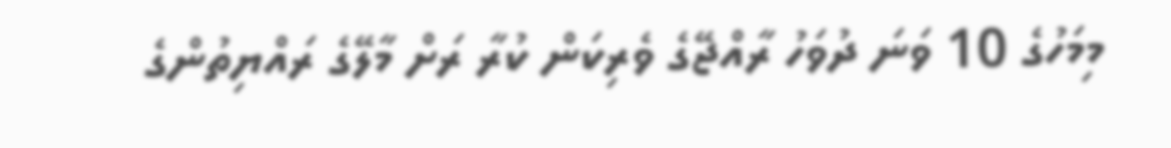މިމަހުގެ 10 ވަނަ ދުވަހު ރާއްޖޭގެ ވެރިކަން ކުރާ ރަށް މާލޭގެ ރައްޔިތުންގެ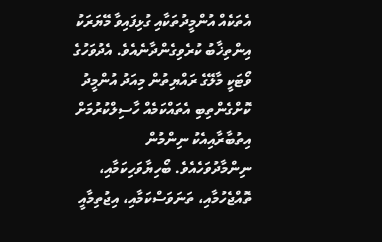އެތަކެއް އުންމީދުތަކާއި ގުޅިފައިވާ މޭޔަރަކު އިންތިޚާބު ކުރެވިގެންދާނެއެވެ. އެދުވަހުގެ ވޯޓަކީ މާލޭގެ ރައްޔިތުން މިއަދު އުންމީދު ކޮށްގެންތިބި އެތައްކަމެއް ހާސިލްކުރުމަށް އިތުބާރާއިއެކު ނިންމުން ނިންމާދުވަހެއެވެ. ބޯހިޔާވަހިކަމާއި، ތޮއްޖެހުމާއި، ތަނަވަސްކަމާއި، އިޖުތިމާއީ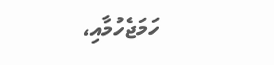ހަމަޖެހުމާއި،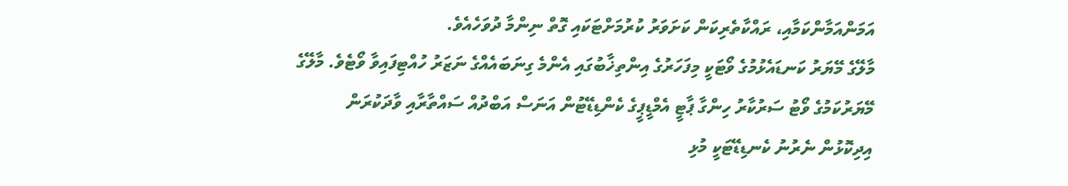އަމަންއަމާންކަމާއި، ރައްކާތެރިކަން ކަށަވަރު ކުރުމަށްޓަކައި ގޮތް ނިންމާ ދުވަހެއެވެ.
މާލޭގެ މޭޔަރު ކަނޑައެޅުމުގެ ވޯޓަކީ މިފަހަރުގެ އިންތިޚާބުގައި އެންމެ ގިނަބައެއްގެ ނަޒަރު ހުއްޓިފައިވާ ވޯޓެވެ. މާލޭގެ މޭޔަރުކަމުގެ ވޯޓު ސަރުކާރު ހިންގާ ޕާޓީ އެމްޑީޕީގެ ކެންޑިޑޭޓުން އަނަސް އަބްދުއް ސައްތާރާއި ވާދަކުރަން އިދިކޮޅުން ނެރުނު ކެނޑިޑޭޓަކީ މުޅި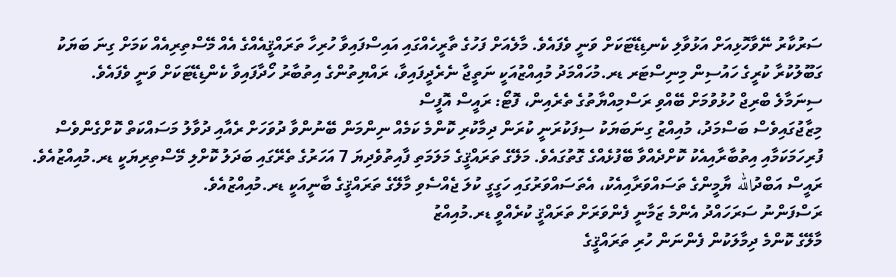ސަރުކާރު ނޭވާހޮޅިއަށް އަޅުވާލި ކެނޑިޑޭޓަކަށް ވަނީ ވެފައެވެ. މާލެއަށް ފަހުގެ ތާރީހެއްގައި އައިސްފައިވާ ހުރިހާ ތަރައްޤީއެއްގެ އެއް މޭސްތިރިއެއް ކަމަށް ގިނަ ބަޔަކު ގަބޫލުކުރާ ކުރީގެ ހައުސިން މިނިސްޓަރ ޑރ.މުހައްމަދު މުއިއްޒުއަކީ ނަތީޖާ ނެރެދީފައިވާ، ރައްޔިތުންގެ އިތުބާރު ހޯދާފައިވާ ކެންޑިޑޭޓަކަށް ވަނީ ވެފައެވެ.
ސިނަމާލެ ބްރިޖް ހުޅުވުމަށް ބޭއްވި ރަސްމިއްޔާތުގެ ތެރެއިން، ފޮޓޯ: ރައީސް އޮފީސް
މިޒާޖުގައިވެސް ބަސްމަދު، މުއިއްޒު ގިނަބަޔަކު ސިފަކުރަނީ ކުރަން ދިމާކުރި ކޮންމެ ކަމެއް ނިންމަން ބޭނުންވާ ދުވަހަށް ރެއާއި ދުވާލު މަސައްކަތް ކޮށްގެންވެސް ފުރިހަމަކަމާއި އިތުބާރާއިއެކު ކޮށްދެއްވާ ބޭފުޅެއްގެ ގޮތުގައެވެ. މަލޭގެ ތަރައްޤީގެ މަލަމަތި ފާއިތުވެދިޔަ 7 އަހަރުގެ ތެރޭގައި ބަދަލު ކޮށްލި މޭސްތިރިޔަކީ ޑރ.މުއިއްޒުއެވެ. ރައީސް އަބްދުالله ޔާމީންގެ ތަސައްވަރާއިއެކު، އެތަސައްވަރުގައި ހަގީގީ ކުލަ ޖެއްސެވި މާލޭގެ ތަރައްޤީގެ ބާނީއަކީ ޑރ.މުއިއްޒުއެވެ.
ރަސްފަންނު ސަރަހައްދު އެންމެ ޒަމާނީ ފެންވަރަށް ތަރައްޤީ ކުރެއްވީ ޑރ.މުއިއްޒު
މާލޭގެ ކޮންމެ ދިމާލަކުން ފެންނަން ހުރި ތަރައްޤީގެ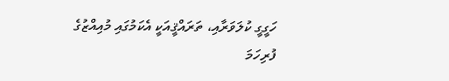ހަގީގީ ކުލަވަރާއި، ތަރައްޤީއަކީ އެކަމުގައި މުއިއްޒުގެ ފުރިހަމަ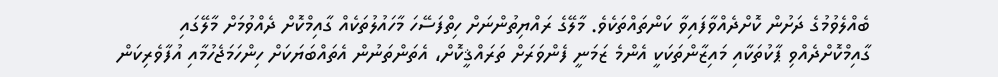ބެއްލެވުމުގެ ދަށުން ކޮށްދެއްވާފައިވާ ކަންތައްތަކެވެ. މާލޭގެ ރައްޔިތުންނަށް ހިތްފަސޭހަ މާހައުލުތަކެއް ގާއިމްކޮށް ދެއްވުމަށް މާލޭގައި ގާއިމްކޮށްދެއްވި ޕާކުތަކާއި މައިޒާންތަކަކީ އެންމެ ޒަމަނީ ފެންވަރަށް ތަރައްޤީކޮށް، އެތަންތަނުން އެތައްބަޔަކަށް ހިންހަމަޖެހުމާއި އުފާވެރިކަން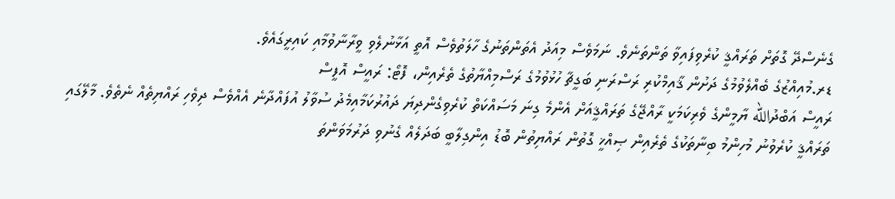ގެނެސްދޭ ގޮތަށް ތަރައްޤީ ކުރެވިފައިވާ ތަންތަނެވެ. ނަމަވެސް މިއަދު އެތަންތަނުގެ ހާލަތުވެސް އޮތީ އަޅާނުލެވި ވީރާނާވުމާއި ކައިރީގައެވެ.
ޑރ.މުއިއްޒުގެ ބެއްލެވުމުގެ ދަށުން ޤާއިމްކުރި ރަސްރަނި ބަގީޗާ ހުޅުވުމުގެ ރަސްމިއްޔާތުގެ ތެރެއިން، ފޮޓޯ: ރައީސް އޮފީސް
ރައީސް އަބްދުالله ޔާމީންގެ ވެރިކަމަކީ ރާއްޖޭގެ ތަރައްޤީއަށް އެންމެ ގިނަ މަސައްކަތް ކުރެވިގެންދިޔަ ދައުރުކަމާއިމެދު ސުވާލު އުފައްދާނެ އެއްވެސް ދިވެހި ރައްޔިތެއް ނެތެވެ. މާލޭގައި ތަރައްޤީ ކުރެވުނު މުހިންމު ބިނާތަކުގެ ތެރެއިން ޞިއްޚީ ގޮތުން ރައްޔިތުން ބޮޑު އިންގިލާބީ ބަދަލެއް ގެނުވި ދަރުމަވަންތަ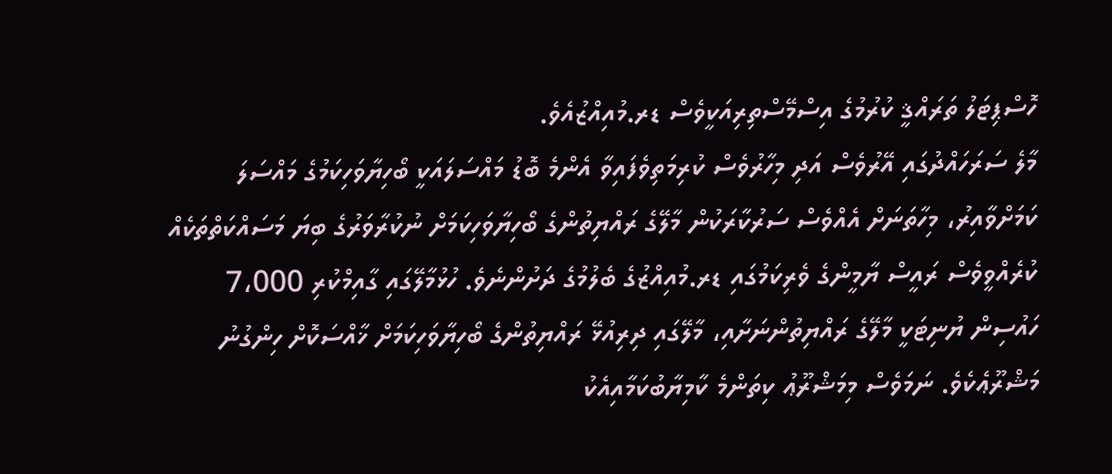ހޮސްޕިޓަލު ތަރައްޤީ ކުރުމުގެ އިސްމޭސްތިރިއަކީވެސް ޑރ.މުއިއްޒުއެވެ.
މާލެ ސަރަހައްދުގައި އޭރުވެސް އަދި މިހާރުވެސް ކުރިމަތިވެފައިވާ އެންމެ ބޮޑު މައްސަލައަކީ ބޯހިޔާވަހިކަމުގެ މައްސަލަ ކަމަށްވާއިރު، މިހާތަނަށް އެއްވެސް ސަރުކާރަކުން މާލޭގެ ރައްޔިތުންގެ ބޯހިޔާވަހިކަމަށް ނުކުރާވަރުގެ ބިޔަ މަސައްކަތްތަކެއް ކުރެއްވީވެސް ރައީސް ޔާމީންގެ ވެރިކަމުގައި ޑރ.މުއިއްޒުގެ ބެލުމުގެ ދަށުންނެވެ. ހުޅުމާލޭގައި ގާއިމްކުރި 7،000 ހައުސިން ޔުނިޓަކީ މާލޭގެ ރައްޔިތުންނަށާއި، މާލޭގައި ދިރިއުޅޭ ރައްޔިތުންގެ ބޯހިޔާވަހިކަމަށް ޚާއްސަކޮށް ހިންގުނު މަޝްރޫޢެކެވެ. ނަމަވެސް މިމަޝްރޫޢު ކިތަންމެ ކާމިޔާބުކަމާއިއެކު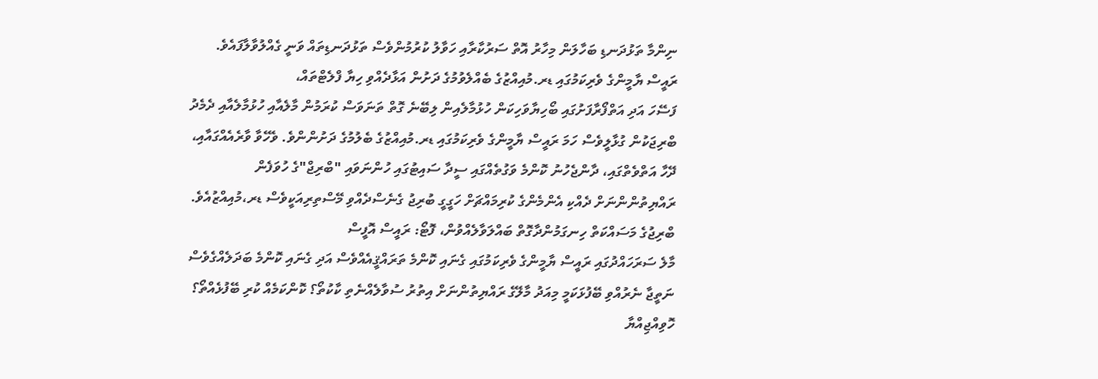ނިންމާ ތަޅުދަނޑި ބަހާލަން މިހާރު އޮތް ސަރުކާރާއި ހަވާލު ކުރުމުންވެސް ތަޅުދަނޑިތައް ވަނީ ގެއްލުވާލާފައެވެ.
ރައީސް ޔާމީންގެ ވެރިކަމުގައި ޑރ.މުއިއްޒުގެ ބެއްލެވުމުގެ ދަށުން އަޅާދެއްވި ހިޔާ ފްލެޓްތައް،
ފަސޭހަ އަދި އަތްފޯރާފަށުގައި ބޯހިޔާވަހިކަން ހުޅުމާލެއިން ލިބޭނެ ގޮތް ތަނަވަސް ކުރަމުން މާލެއާއި ހުޅުމާލެއާއި ދެމެދު ބްރިޖަކުން ގުޅާލީވެސް ހަމަ ރައީސް ޔާމީންގެ ވެރިކަމުގައި ޑރ.މުއިއްޒުގެ ބެލުމުގެ ދަށުންންވެ. ވެހޭވާ ވާރެއެއްގައާއި، ދޭހާ އަތްވެތްގައި، ދާންޖެހުނު ކޮންމެ ވަގުތެއްގައި ސީދާ ސައިޓުގައި ހުންނަވައި "ބްރިޖް"ގެ ހުވަފެން ރައްޔިތުންންނަށް ދެއްކި އެންމެންގެ ކުރިމައްޗަށް ހަގީގީ ބުރިޖު ގެނެސްދެއްވި މޭސްތިރިއަކީވެސް ޑރ،މުއިއްޒުއެވެ.
ބްރިޖުގެ މަސައްކަތް ހިނގަމުންދާގޮތް ބައްލަވާލެއްވުން، ފޮޓޯ: ރައީސް އޮފީސް
މާލެ ސަރަހައްދުގައި ރައީސް ޔާމީންގެ ވެރިކަމުގައި ގެނައި ކޮންމެ ތަރައްޤީއެއްވެސް އަދި ގެނައި ކޮންމެ ބަދަލެއްގެވެސް ނަތީޖާ ނެރުއްވި ބޭފުޅަކަމީ މިއަދު މާލޭގެ ރައްޔިތުންނަށް އިތުރު ސުވާލެއްނެތި ކާކުތޯ؟ ކޮންކަމެއް ކުރި ބޭފުޅެއްތޯ؟ ހޮވިއްޖިއްޔާ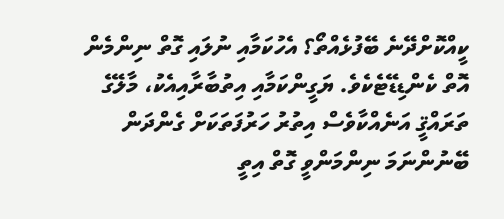ކީއްކޮށްދޭނެ ބޭފުޅެއްތޯ؟ އެހުކަމާއި ނުލައި ގޮތް ނިންމެން އޮތް ކެންޑިޑޭޓެކެވެ. ޔަގީންކަމާއި އިތުބާރާއިއެކު، މާލޭގެ ތަރައްޤީ އަނެއްކާވެސް އިތުރު ހަރުފަތަކަށް ގެންދަން ބޭނުންނަމަ ނިންމަންވީ ގޮތް އިތީ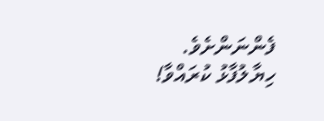ފެންނަންށެވެ.
ހިޔާލުފާޅު ކުރައްވާ!